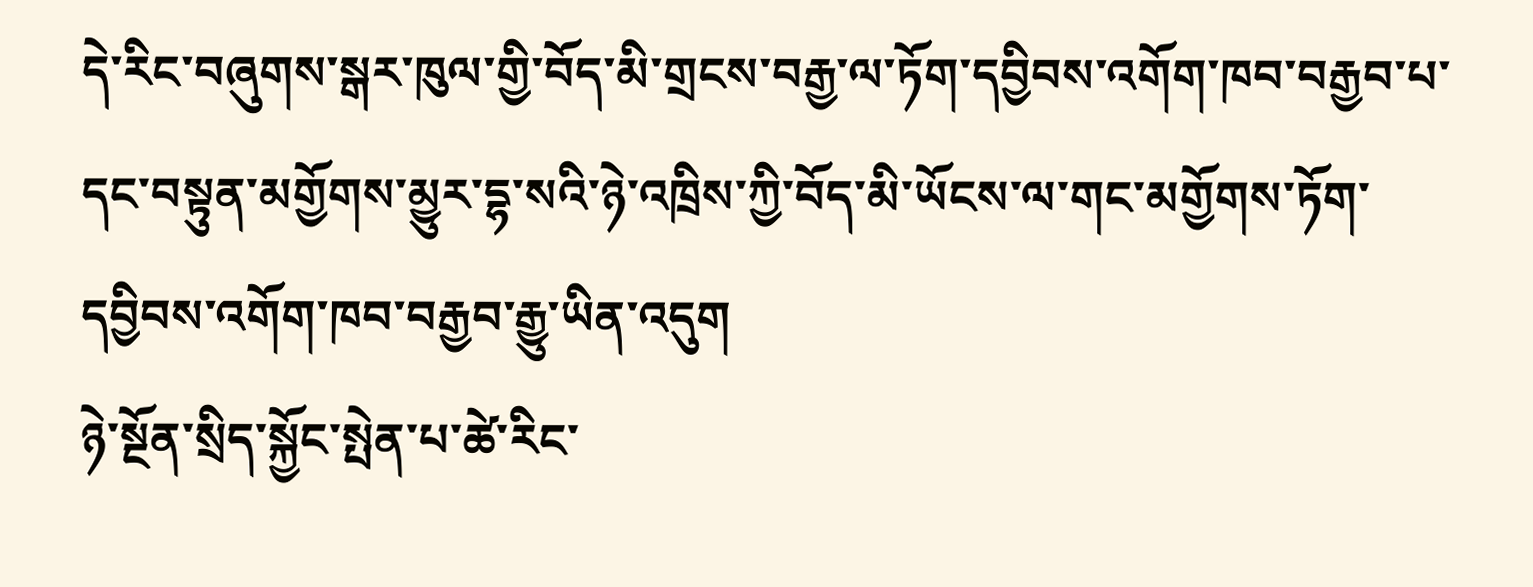དེ་རིང་བཞུགས་སྒར་ཁུལ་གྱི་བོད་མི་གྲངས་བརྒྱ་ལ་ཏོག་དབྱིབས་འགོག་ཁབ་བརྒྱབ་པ་དང་བསྟུན་མགྱོགས་མྱུར་དྷ་སའི་ཉེ་འཁྲིས་ཀྱི་བོད་མི་ཡོངས་ལ་གང་མགྱོགས་ཏོག་དབྱིབས་འགོག་ཁབ་བརྒྱབ་རྒྱུ་ཡིན་འདུག
ཉེ་སྔོན་སྲིད་སྐྱོང་སྤེན་པ་ཚེ་རིང་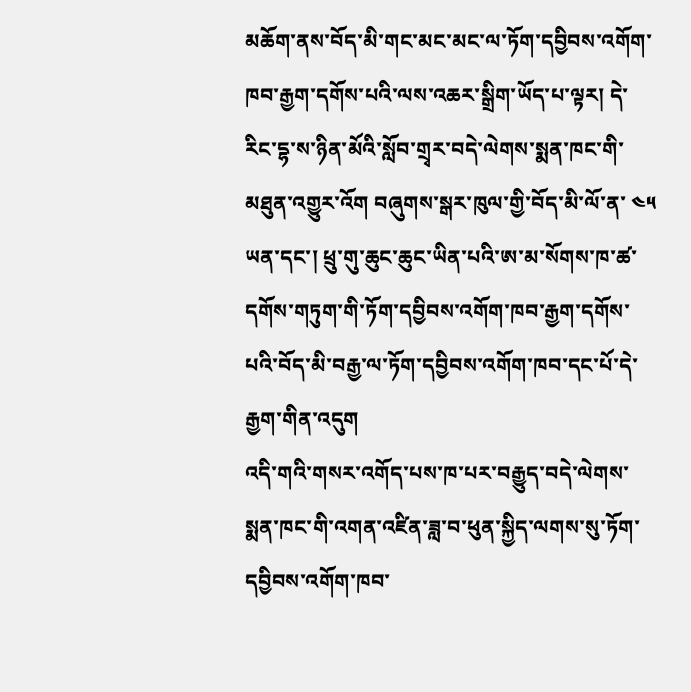མཆོག་ནས་བོད་མི་གང་མང་མང་ལ་ཏོག་དབྱིབས་འགོག་ཁབ་རྒྱག་དགོས་པའི་ལས་འཆར་སྒྲིག་ཡོད་པ་ལྟར། དེ་རིང་དྷ་ས་ཉིན་མོའི་སློབ་གྲྭར་བདེ་ལེགས་སྨན་ཁང་གི་མཐུན་འགྱུར་འོག བཞུགས་སྒར་ཁུལ་གྱི་བོད་མི་ལོ་ན་ ༤༥ ཡན་དང་། ཕྲུ་གུ་ཆུང་ཆུང་ཡིན་པའི་ཨ་མ་སོགས་ཁ་ཚ་དགོས་གཏུག་གི་ཏོག་དབྱིབས་འགོག་ཁབ་རྒྱག་དགོས་པའི་བོད་མི་བརྒྱ་ལ་ཏོག་དབྱིབས་འགོག་ཁབ་དང་པོ་དེ་རྒྱག་གིན་འདུག
འདི་གའི་གསར་འགོད་པས་ཁ་པར་བརྒྱུད་བདེ་ལེགས་སྨན་ཁང་གི་འགན་འཛིན་ཟླ་བ་ཕུན་སྐྱིད་ལགས་སུ་ཏོག་དབྱིབས་འགོག་ཁབ་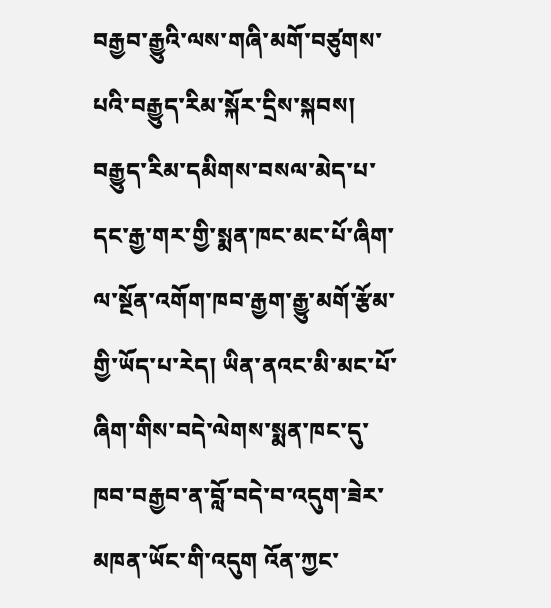བརྒྱབ་རྒྱུའི་ལས་གཞི་མགོ་བཙུགས་པའི་བརྒྱུད་རིམ་སྐོར་དྲིས་སྐབས། བརྒྱུད་རིམ་དམིགས་བསལ་མེད་པ་དང་རྒྱ་གར་གྱི་སྨན་ཁང་མང་པོ་ཞིག་ལ་སྔོན་འགོག་ཁབ་རྒྱག་རྒྱུ་མགོ་རྩོམ་གྱི་ཡོད་པ་རེད། ཡིན་ནའང་མི་མང་པོ་ཞིག་གིས་བདེ་ལེགས་སྨན་ཁང་དུ་ཁབ་བརྒྱབ་ན་བློ་བདེ་བ་འདུག་ཟེར་མཁན་ཡོང་གི་འདུག འོན་ཀྱང་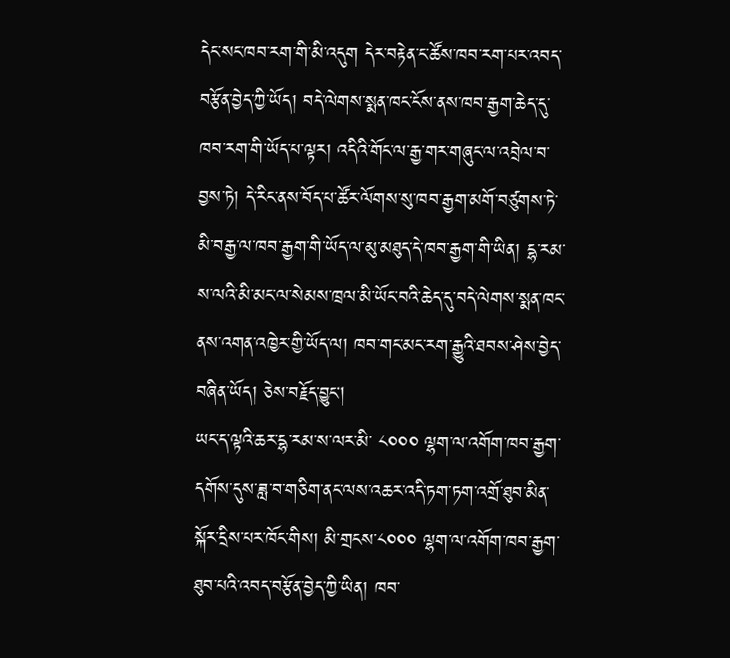དེང་སང་ཁབ་རག་གི་མི་འདུག དེར་བརྟེན་ང་ཚོས་ཁབ་རག་པར་འབད་བརྩོན་བྱེད་ཀྱི་ཡོད། བདེ་ལེགས་སྨན་ཁང་ངོས་ནས་ཁབ་རྒྱག་ཆེད་དུ་ཁབ་རག་གི་ཡོད་པ་ལྟར། འདིའི་གོང་ལ་རྒྱ་གར་གཞུང་ལ་འབྲེལ་བ་བྱས་ཏེ། དེ་རིང་ནས་བོད་པ་ཚོར་ལོགས་སུ་ཁབ་རྒྱག་མགོ་བཙུགས་ཏེ་མི་བརྒྱ་ལ་ཁབ་རྒྱག་གི་ཡོད་ལ་མུ་མཐུད་དེ་ཁབ་རྒྱག་གི་ཡིན། དྷ་རམ་ས་ལའི་མི་མང་ལ་སེམས་ཁྲལ་མི་ཡོང་བའི་ཆེད་དུ་བདེ་ལེགས་སྨན་ཁང་ནས་འགན་འཁྱེར་གྱི་ཡོད་ལ། ཁབ་གང་མང་རག་རྒྱུའི་ཐབས་ཤེས་བྱེད་བཞིན་ཡོད། ཅེས་བརྗོད་བྱུང།
ཡང་ད་ལྟའི་ཆར་དྷ་རམ་ས་ལར་མི་ ༨༠༠༠ ལྷག་ལ་འགོག་ཁབ་རྒྱག་དགོས་དུས་ཟླ་བ་གཅིག་ནང་ལས་འཆར་འདི་ཏག་ཏག་འགྲོ་ཐུབ་མིན་སྐོར་དྲིས་པར་ཁོང་གིས། མི་གྲངས་༨༠༠༠ ལྷག་ལ་འགོག་ཁབ་རྒྱག་ཐུབ་པའི་འབད་བརྩོན་བྱེད་ཀྱི་ཡིན། ཁབ་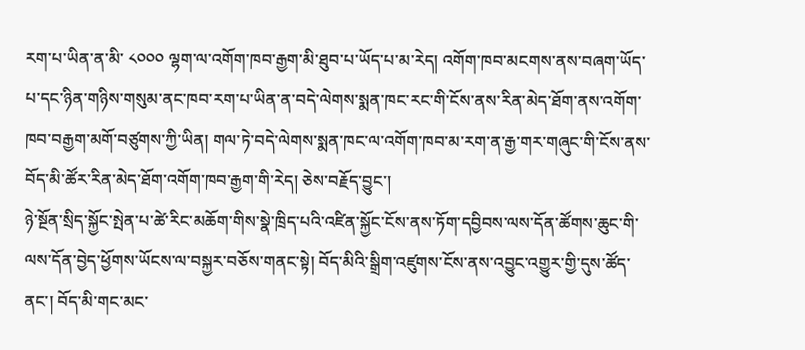རག་པ་ཡིན་ན་མི་ ༨༠༠༠ ལྷག་ལ་འགོག་ཁབ་རྒྱག་མི་ཐུབ་པ་ཡོད་པ་མ་རེད། འགོག་ཁབ་མངགས་ནས་བཞག་ཡོད་པ་དང་ཉིན་གཉིས་གསུམ་ནང་ཁབ་རག་པ་ཡིན་ན་བདེ་ལེགས་སྨན་ཁང་རང་གི་ངོས་ནས་རིན་མེད་ཐོག་ནས་འགོག་ཁབ་བརྒྱག་མགོ་བཙུགས་ཀྱི་ཡིན། གལ་ཏེ་བདེ་ལེགས་སྨན་ཁང་ལ་འགོག་ཁབ་མ་རག་ན་རྒྱ་གར་གཞུང་གི་ངོས་ནས་བོད་མི་ཚོར་རིན་མེད་ཐོག་འགོག་ཁབ་རྒྱག་གི་རེད། ཅེས་བརྗོད་བྱུང་།
ཉེ་སྔོན་སྲིད་སྐྱོང་སྤེན་པ་ཚེ་རིང་མཆོག་གིས་སྣེ་ཁྲིད་པའི་འཛིན་སྐྱོང་ངོས་ནས་ཏོག་དབྱིབས་ལས་དོན་ཚོགས་ཆུང་གི་ལས་དོན་བྱེད་ཕྱོགས་ཡོངས་ལ་བསྐྱར་བཅོས་གནང་སྟེ། བོད་མིའི་སྒྲིག་འཛུགས་ངོས་ནས་འབྱུང་འགྱུར་གྱི་དུས་ཚོད་ནང་། བོད་མི་གང་མང་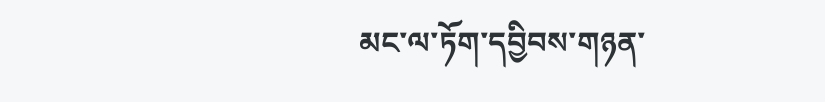མང་ལ་ཏོག་དབྱིབས་གཉན་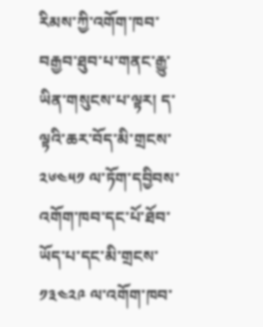རིམས་ཀྱི་འགོག་ཁབ་བརྒྱབ་ཐུབ་པ་གནང་རྒྱུ་ཡིན་གསུངས་པ་ལྟར། ད་ལྟའི་ཆར་བོད་མི་གྲངས་ ༢༦༤༥༡ ལ་ཏོག་དབྱིབས་འགོག་ཁབ་དང་པོ་ཐོབ་ཡོད་པ་དང་མི་གྲངས་ ༡༣༤༢༩ ལ་འགོག་ཁབ་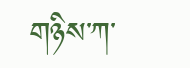གཉིས་ཀ་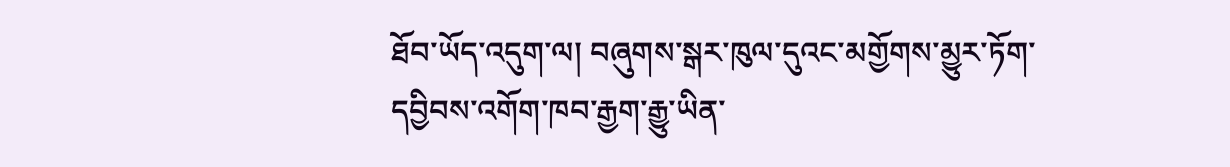ཐོབ་ཡོད་འདུག་ལ། བཞུགས་སྒར་ཁུལ་དུའང་མགྱོགས་མྱུར་ཏོག་དབྱིབས་འགོག་ཁབ་རྒྱག་རྒྱུ་ཡིན་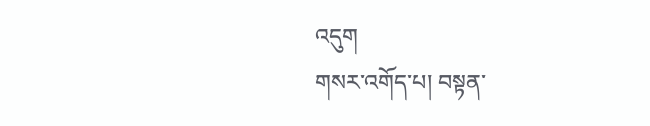འདུག
གསར་འགོད་པ། བསྟན་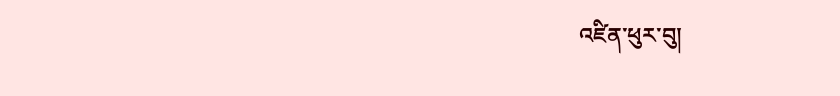འཛིན་ཕུར་བུ།